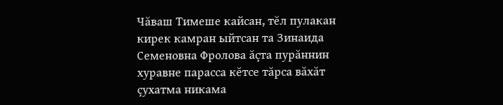Чăваш Тимеше кайсан, тĕл пулакан кирек камран ыйтсан та Зинаида Семеновна Фролова ăçта пурăннин хуравне парасса кĕтсе тăрса вăхăт çухатма никама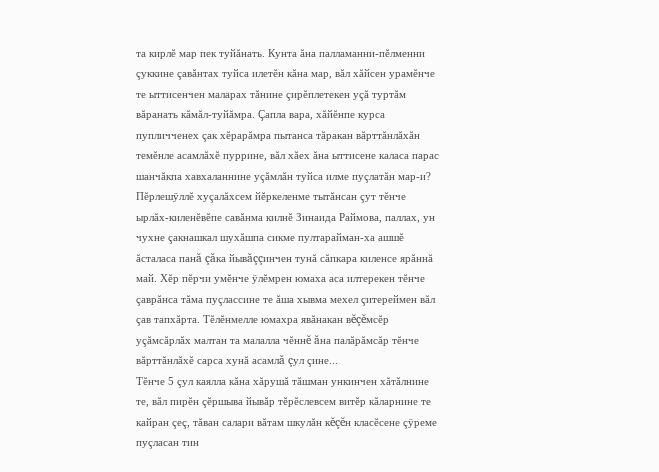та кирлĕ мар пек туйăнать. Кунта ăна палламанни-пĕлменни çуккине çавăнтах туйса илетĕн кăна мар, вăл хăйсен урамĕнче те ыттисенчен маларах тăнине çирĕплетекен уçă туртăм вăранать кăмăл-туйăмра. Çапла вара, хăйĕнпе курса пупличченех çак хĕрарăмра пытанса тăракан вăрттăнлăхăн темĕнле асамлăхĕ пуррине, вăл хăех ăна ыттисене каласа парас шанчăкпа хавхаланнине уçăмлăн туйса илме пуçлатăн мар-и?
Пĕрлешÿллĕ хуçалăхсем йĕркеленме тытăнсан çут тĕнче ырлăх-киленĕвĕпе савăнма килнĕ Зинаида Раймова, паллах, ун чухне çакнашкал шухăшпа сикме пултарайман-ха ашшĕ ăсталаса панă çăка йывăççинчен тунă сăпкара киленсе ярăннă май. Хĕр пĕрчи умĕнче ÿлĕмрен юмаха аса илтерекен тĕнче çаврăнса тăма пуçлассине те ăша хывма мехел çитереймен вăл çав тапхăрта. Тĕлĕнмелле юмахра явăнакан вĕçĕмсĕр уçăмсăрлăх малтан та малалла чĕннĕ ăна палăрăмсăр тĕнче вăрттăнлăхĕ сарса хунă асамлă çул çине...
Тĕнче 5 çул каялла кăна хăрушă тăшман ункинчен хăтăлнине те, вăл пирĕн çĕршыва йывăр тĕрĕслевсем витĕр кăларнине те кайран çеç, тăван салари вăтам шкулăн кĕçĕн класĕсене çÿреме пуçласан тин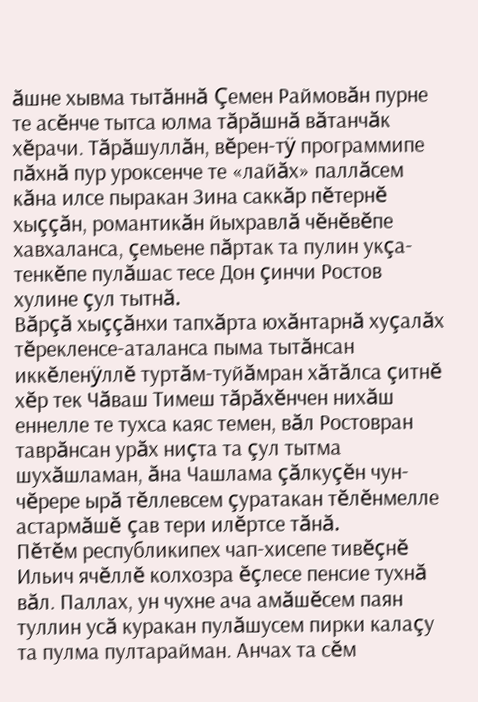ăшне хывма тытăннă Çемен Раймовăн пурне те асĕнче тытса юлма тăрăшнă вăтанчăк хĕрачи. Тăрăшуллăн, вĕрен-тÿ программипе пăхнă пур уроксенче те «лайăх» паллăсем кăна илсе пыракан Зина саккăр пĕтернĕ хыççăн, романтикăн йыхравлă чĕнĕвĕпе хавхаланса, çемьене пăртак та пулин укçа-тенкĕпе пулăшас тесе Дон çинчи Ростов хулине çул тытнă.
Вăрçă хыççăнхи тапхăрта юхăнтарнă хуçалăх тĕрекленсе-аталанса пыма тытăнсан иккĕленÿллĕ туртăм-туйăмран хăтăлса çитнĕ хĕр тек Чăваш Тимеш тăрăхĕнчен нихăш еннелле те тухса каяс темен, вăл Ростовран таврăнсан урăх ниçта та çул тытма шухăшламан, ăна Чашлама çăлкуçĕн чун-чĕрере ырă тĕллевсем çуратакан тĕлĕнмелле астармăшĕ çав тери илĕртсе тăнă.
Пĕтĕм республикипех чап-хисепе тивĕçнĕ Ильич ячĕллĕ колхозра ĕçлесе пенсие тухнă вăл. Паллах, ун чухне ача амăшĕсем паян туллин усă куракан пулăшусем пирки калаçу та пулма пултарайман. Анчах та сĕм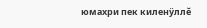юмахри пек киленÿллĕ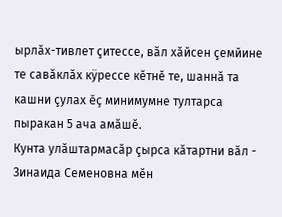ырлăх-тивлет çитессе, вăл хăйсен çемйине те савăклăх кÿрессе кĕтнĕ те, шаннă та кашни çулах ĕç минимумне тултарса пыракан 5 ача амăшĕ.
Кунта улăштармасăр çырса кăтартни вăл - Зинаида Семеновна мĕн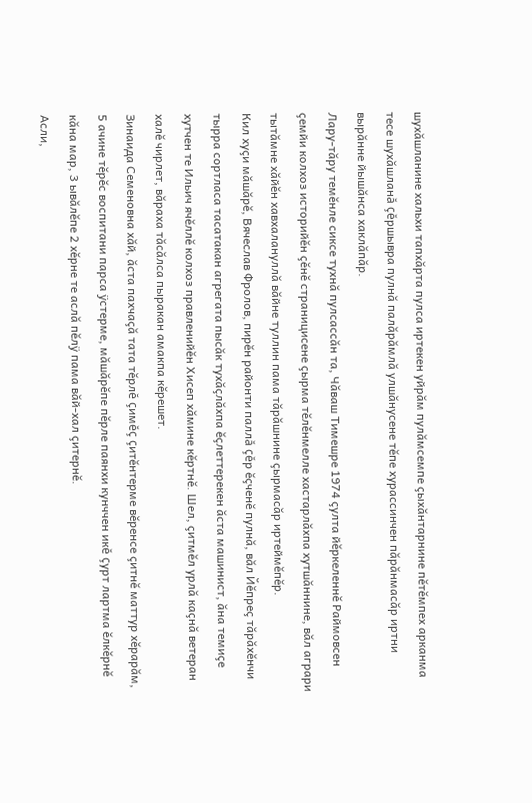шухăшланине хальхи тапхăрта пулса иртекен уйрăм пулăмсемпе çыхăнтарнине пĕтĕмпех арканма тесе шухăшланă çĕршывра пулнă палăрăмлă улшăнусене тĕпе хурассинчен пăрăнмасăр иртни вырăнне йышăнса хаклăпăр.
Лару-тăру темĕнле сиксе тухнă пулсассăн та, Чăваш Тимешре 1974 çулта йĕркеленнĕ Раймовсен çемйи колхоз историйĕн çĕнĕ страницисене çырма тĕлĕнмелле хастарлăхпа хутшăннине, вăл аграри тытăмне хăйĕн хавхалануллă вăйне туллин пама тăрăшнине çырмасăр иртеймĕпĕр.
Кил хуçи мăшăрĕ, Вячеслав Фролов, пирĕн районти паллă çĕр ĕçченĕ пулнă, вăл Йĕпреç тăрăхĕнчи тырра сортласа тасатакан агрегата пысăк тухăçлăхпа ĕçлеттерекен ăста машинист, ăна темиçе хутчен те Ильич ячĕллĕ колхоз правленийĕн Хисеп хăмине кĕртнĕ. Шел, çитмĕл урлă каçнă ветеран халĕ чирлет, вăраха тăсăлса пыракан амакпа кĕрешет.
Зинаида Семеновна хăй, ăста пахчаçă тата тĕрлĕ çимĕç çитĕнтерме вĕренсе çитнĕ маттур хĕрарăм, 5 ачине тĕрĕс воспитани парса ÿстерме, мăшăрĕпе пĕрле паянхи кунччен икĕ çурт лартма ĕлкĕрнĕ кăна мар, 3 ывăлĕпе 2 хĕрне те аслă пĕлÿ пама вăй-хал çитернĕ.
Асли,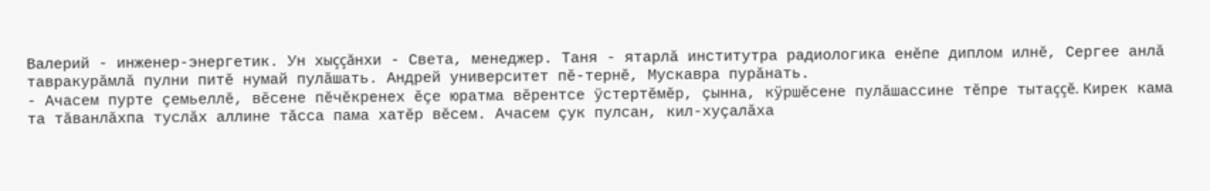Валерий - инженер-энергетик. Ун хыççăнхи - Света, менеджер. Таня - ятарлă институтра радиологика енĕпе диплом илнĕ, Сергее анлă тавракурăмлă пулни питĕ нумай пулăшать. Андрей университет пĕ-тернĕ, Мускавра пурăнать.
- Ачасем пурте çемьеллĕ, вĕсене пĕчĕкренех ĕçе юратма вĕрентсе ÿстертĕмĕр, çынна, кÿршĕсене пулăшассине тĕпре тытаççĕ. Кирек кама та тăванлăхпа туслăх аллине тăсса пама хатĕр вĕсем. Ачасем çук пулсан, кил-хуçалăха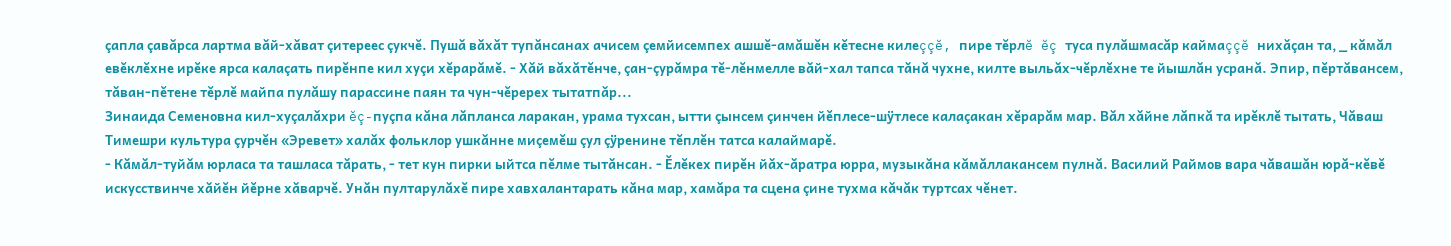çапла çавăрса лартма вăй-хăват çитереес çукчĕ. Пушă вăхăт тупăнсанах ачисем çемйисемпех ашшĕ-амăшĕн кĕтесне килеççĕ, пире тĕрлĕ ĕç туса пулăшмасăр каймаççĕ нихăçан та, _ кăмăл евĕклĕхне ирĕке ярса калаçать пирĕнпе кил хуçи хĕрарăмĕ. - Хăй вăхăтĕнче, çан-çурăмра тĕ-лĕнмелле вăй-хал тапса тăнă чухне, килте выльăх-чĕрлĕхне те йышлăн усранă. Эпир, пĕртăвансем, тăван-пĕтене тĕрлĕ майпа пулăшу парассине паян та чун-чĕререх тытатпăр...
Зинаида Семеновна кил-хуçалăхри ĕç-пуçпа кăна лăпланса ларакан, урама тухсан, ытти çынсем çинчен йĕплесе-шÿтлесе калаçакан хĕрарăм мар. Вăл хăйне лăпкă та ирĕклĕ тытать, Чăваш Тимешри культура çурчĕн «Эревет» халăх фольклор ушкăнне миçемĕш çул çÿренине тĕплĕн татса калаймарĕ.
- Кăмăл-туйăм юрласа та ташласа тăрать, - тет кун пирки ыйтса пĕлме тытăнсан. - Ĕлĕкех пирĕн йăх-ăратра юрра, музыкăна кăмăллакансем пулнă. Василий Раймов вара чăвашăн юрă-кĕвĕ искусствинче хăйĕн йĕрне хăварчĕ. Унăн пултарулăхĕ пире хавхалантарать кăна мар, хамăра та сцена çине тухма кăчăк туртсах чĕнет.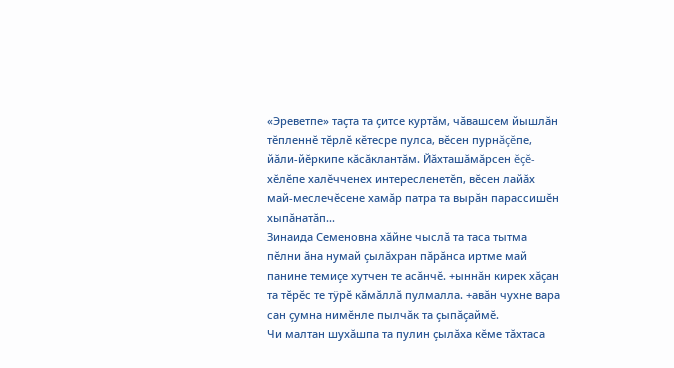«Эреветпе» таçта та çитсе куртăм, чăвашсем йышлăн тĕпленнĕ тĕрлĕ кĕтесре пулса, вĕсен пурнăçĕпе, йăли-йĕркипе кăсăклантăм. Йăхташăмăрсен ĕçĕ-хĕлĕпе халĕчченех интересленетĕп, вĕсен лайăх май-меслечĕсене хамăр патра та вырăн парассишĕн хыпăнатăп...
Зинаида Семеновна хăйне чыслă та таса тытма пĕлни ăна нумай çылăхран пăрăнса иртме май панине темиçе хутчен те асăнчĕ. +ыннăн кирек хăçан та тĕрĕс те тÿрĕ кăмăллă пулмалла. +авăн чухне вара сан çумна нимĕнле пылчăк та çыпăçаймĕ.
Чи малтан шухăшпа та пулин çылăха кĕме тăхтаса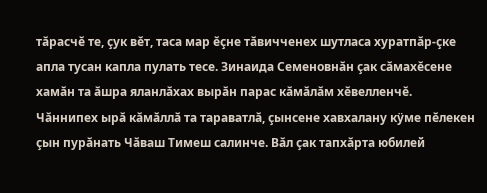тăрасчĕ те, çук вĕт, таса мар ĕçне тăвичченех шутласа хуратпăр-çке апла тусан капла пулать тесе. Зинаида Семеновнăн çак сăмахĕсене хамăн та ăшра яланлăхах вырăн парас кăмăлăм хĕвелленчĕ. Чăннипех ырă кăмăллă та тараватлă, çынсене хавхалану кÿме пĕлекен çын пурăнать Чăваш Тимеш салинче. Вăл çак тапхăрта юбилей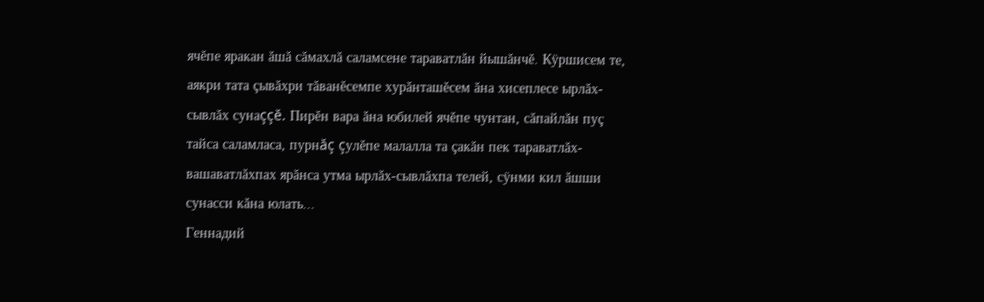ячĕпе яракан ăшă сăмахлă саламсене тараватлăн йышăнчĕ. Кÿршисем те, аякри тата çывăхри тăванĕсемпе хурăнташĕсем ăна хисеплесе ырлăх-сывлăх сунаççĕ. Пирĕн вара ăна юбилей ячĕпе чунтан, сăпайлăн пуç тайса саламласа, пурнăç çулĕпе малалла та çакăн пек тараватлăх-вашаватлăхпах ярăнса утма ырлăх-сывлăхпа телей, сÿнми кил ăшши сунасси кăна юлать...
Геннадий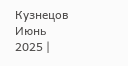Кузнецов
Июнь 2025 |